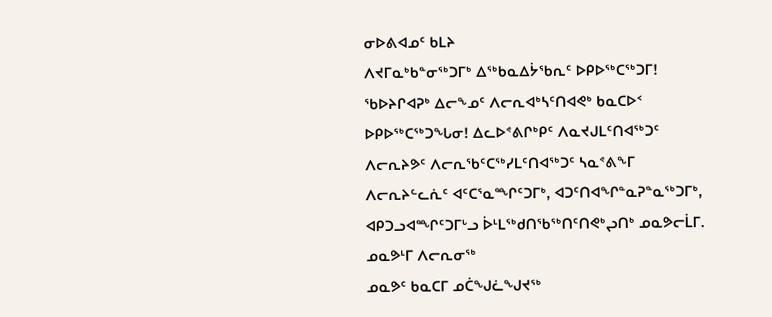ᓂᐅᕕᐊᓄᑦ ᑲᒪᔨ
ᐱᔪᒥᓇᒃᑲᓐᓂᖅᑐᒥᒃ ᐃᖅᑲᓇᐃᔮᖃᕆᑦ ᐅᑭᐅᖅᑕᖅᑐᒥ!
ᖃᐅᔨᒋᐊᕈᒃ ᐃᓕᖕᓄᑦ ᐱᓕᕆᐊᒃᓴᑦᑎᐊᕙᒃ ᑲᓇᑕᐅᑉ ᐅᑭᐅᖅᑕᖅᑐᖓᓂ! ᐃᓚᐅᕝᕕᒋᒃᑭᑦ ᐱᓇᔪᒍᒪᑦᑎᐊᖅᑐᑦ ᐱᓕᕆᔨᕗᑦ ᐱᓕᕆᖃᑦᑕᖅᓯᒪᑦᑎᐊᖅᑐᑦ ᓴᓇᕝᕕᖕᒥ ᐱᓕᕆᔨᓪᓚᕇᑦ ᐊᑦᑕᕐᓇᙱᑦᑐᒥᒃ, ᐊᑐᑦᑎᐊᖏᓐᓇᕈᓐᓇᖅᑐᒥᒃ, ᐊᑭᑐᓗᐊᙱᑦᑐᒥᒡᓗ ᐆᒻᒪᖅᑯᑎᖃᖅᑎᑦᑎᕙᒃᖢᑎᒃ ᓄᓇᕗᓕᒫᒥ.
ᓄᓇᕗᒻᒥ ᐱᓕᕆᓂᖅ
ᓄᓇᕗᑦ ᑲᓇᑕᒥ ᓄᑖᖑᓛᖑᔪᖅ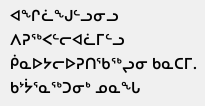ᐊᖏᓛᖑᓪᓗᓂᓗ ᐱᕈᖅᐸᓪᓕᐊᓛᒥᓪᓗ ᑮᓇᐅᔭᓕᐅᕈᑎᖃᖅᖢᓂ ᑲᓇᑕᒥ. ᑲᔾᔮᕐᓇᖅᑐᓂᒃ ᓄᓇᖓ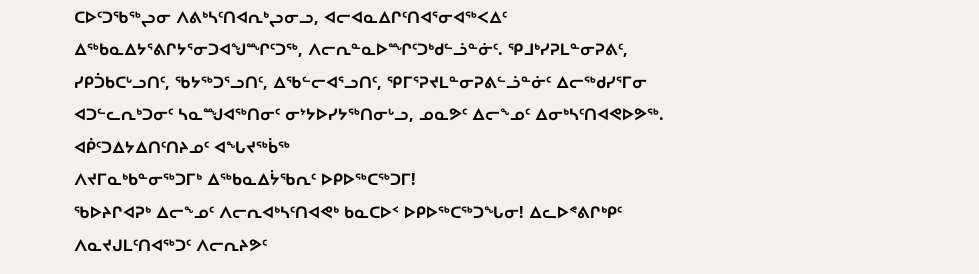ᑕᐅᑦᑐᖃᖅᖢᓂ ᐱᕕᒃᓴᑦᑎᐊᕆᒃᖢᓂᓗ, ᐊᓕᐊᓇᐃᒋᑦᑎᐊᕐᓂᐊᖅᐸᐃᑦ ᐃᖅᑲᓇᐃᔭᕐᕕᒋᔭᕐᓂᑐᐊᖑᙱᑦᑐᖅ, ᐱᓕᕆᓐᓇᐅᙱᑦᑐᒃᑯᓪᓘᓐᓃᑦ. ᕿᒧᒃᓯᕈᒪᓐᓂᕈᕕᑦ, ᓯᑭᑑᑲᑕᒡᓗᑎᑦ, ᖃᔭᖅᑐᕐᓗᑎᑦ, ᐃᖃᓪᓕᐊᕐᓗᑎᑦ, ᕿᒥᕐᕈᔪᒪᓐᓂᕈᕕᓪᓘᓐᓃᑦ ᐃᓕᖅᑯᓯᕐᒥᓂ ᐊᑐᓪᓚᕆᒃᑐᓂᑦ ᓴᓇᙳᐊᖅᑎᓂᑦ ᓂᔾᔭᐅᓯᔭᖅᑎᓂᒡᓗ, ᓄᓇᕗᑦ ᐃᓕᖕᓄᑦ ᐃᓂᒃᓴᑦᑎᐊᕙᐅᕗᖅ.
ᐊᑮᑦᑐᐃᔭᐃᑎᑦᑎᔨᓄᑦ ᐊᖓᔪᖅᑳᖅ
ᐱᔪᒥᓇᒃᑲᓐᓂᖅᑐᒥᒃ ᐃᖅᑲᓇᐃᔮᖃᕆᑦ ᐅᑭᐅᖅᑕᖅᑐᒥ!
ᖃᐅᔨᒋᐊᕈᒃ ᐃᓕᖕᓄᑦ ᐱᓕᕆᐊᒃᓴᑦᑎᐊᕙᒃ ᑲᓇᑕᐅᑉ ᐅᑭᐅᖅᑕᖅᑐᖓᓂ! ᐃᓚᐅᕝᕕᒋᒃᑭᑦ ᐱᓇᔪᒍᒪᑦᑎᐊᖅᑐᑦ ᐱᓕᕆᔨᕗᑦ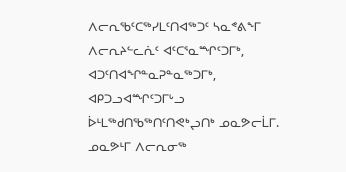ᐱᓕᕆᖃᑦᑕᖅᓯᒪᑦᑎᐊᖅᑐᑦ ᓴᓇᕝᕕᖕᒥ ᐱᓕᕆᔨᓪᓚᕇᑦ ᐊᑦᑕᕐᓇᙱᑦᑐᒥᒃ, ᐊᑐᑦᑎᐊᖏᓐᓇᕈᓐᓇᖅᑐᒥᒃ, ᐊᑭᑐᓗᐊᙱᑦᑐᒥᒡᓗ ᐆᒻᒪᖅᑯᑎᖃᖅᑎᑦᑎᕙᒃᖢᑎᒃ ᓄᓇᕗᓕᒫᒥ.
ᓄᓇᕗᒻᒥ ᐱᓕᕆᓂᖅ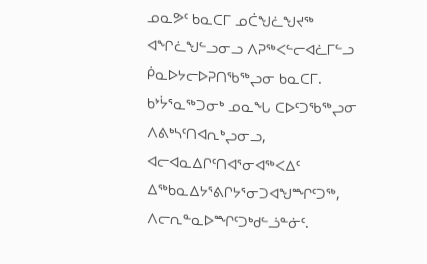ᓄᓇᕗᑦ ᑲᓇᑕᒥ ᓄᑖᖑᓛᖑᔪᖅ ᐊᖏᓛᖑᓪᓗᓂᓗ ᐱᕈᖅᐸᓪᓕᐊᓛᒥᓪᓗ ᑮᓇᐅᔭᓕᐅᕈᑎᖃᖅᖢᓂ ᑲᓇᑕᒥ. ᑲᔾᔮᕐᓇᖅᑐᓂᒃ ᓄᓇᖓ ᑕᐅᑦᑐᖃᖅᖢᓂ ᐱᕕᒃᓴᑦᑎᐊᕆᒃᖢᓂᓗ, ᐊᓕᐊᓇᐃᒋᑦᑎᐊᕐᓂᐊᖅᐸᐃᑦ ᐃᖅᑲᓇᐃᔭᕐᕕᒋᔭᕐᓂᑐᐊᖑᙱᑦᑐᖅ, ᐱᓕᕆᓐᓇᐅᙱᑦᑐᒃᑯᓪᓘᓐᓃᑦ.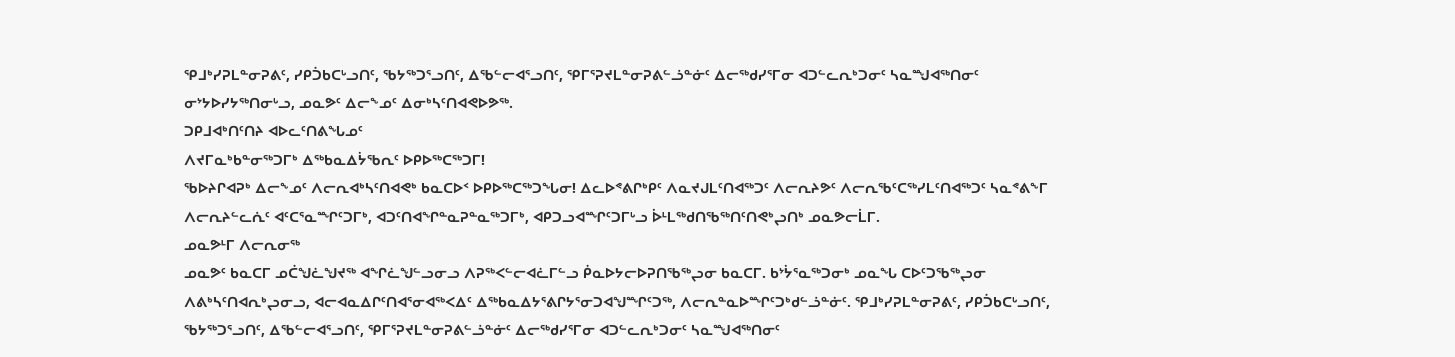ᕿᒧᒃᓯᕈᒪᓐᓂᕈᕕᑦ, ᓯᑭᑑᑲᑕᒡᓗᑎᑦ, ᖃᔭᖅᑐᕐᓗᑎᑦ, ᐃᖃᓪᓕᐊᕐᓗᑎᑦ, ᕿᒥᕐᕈᔪᒪᓐᓂᕈᕕᓪᓘᓐᓃᑦ ᐃᓕᖅᑯᓯᕐᒥᓂ ᐊᑐᓪᓚᕆᒃᑐᓂᑦ ᓴᓇᙳᐊᖅᑎᓂᑦ ᓂᔾᔭᐅᓯᔭᖅᑎᓂᒡᓗ, ᓄᓇᕗᑦ ᐃᓕᖕᓄᑦ ᐃᓂᒃᓴᑦᑎᐊᕙᐅᕗᖅ.
ᑐᑭᒧᐊᒃᑎᑦᑎᔨ ᐊᐅᓚᑦᑎᕕᖓᓄᑦ
ᐱᔪᒥᓇᒃᑲᓐᓂᖅᑐᒥᒃ ᐃᖅᑲᓇᐃᔮᖃᕆᑦ ᐅᑭᐅᖅᑕᖅᑐᒥ!
ᖃᐅᔨᒋᐊᕈᒃ ᐃᓕᖕᓄᑦ ᐱᓕᕆᐊᒃᓴᑦᑎᐊᕙᒃ ᑲᓇᑕᐅᑉ ᐅᑭᐅᖅᑕᖅᑐᖓᓂ! ᐃᓚᐅᕝᕕᒋᒃᑭᑦ ᐱᓇᔪᒍᒪᑦᑎᐊᖅᑐᑦ ᐱᓕᕆᔨᕗᑦ ᐱᓕᕆᖃᑦᑕᖅᓯᒪᑦᑎᐊᖅᑐᑦ ᓴᓇᕝᕕᖕᒥ ᐱᓕᕆᔨᓪᓚᕇᑦ ᐊᑦᑕᕐᓇᙱᑦᑐᒥᒃ, ᐊᑐᑦᑎᐊᖏᓐᓇᕈᓐᓇᖅᑐᒥᒃ, ᐊᑭᑐᓗᐊᙱᑦᑐᒥᒡᓗ ᐆᒻᒪᖅᑯᑎᖃᖅᑎᑦᑎᕙᒃᖢᑎᒃ ᓄᓇᕗᓕᒫᒥ.
ᓄᓇᕗᒻᒥ ᐱᓕᕆᓂᖅ
ᓄᓇᕗᑦ ᑲᓇᑕᒥ ᓄᑖᖑᓛᖑᔪᖅ ᐊᖏᓛᖑᓪᓗᓂᓗ ᐱᕈᖅᐸᓪᓕᐊᓛᒥᓪᓗ ᑮᓇᐅᔭᓕᐅᕈᑎᖃᖅᖢᓂ ᑲᓇᑕᒥ. ᑲᔾᔮᕐᓇᖅᑐᓂᒃ ᓄᓇᖓ ᑕᐅᑦᑐᖃᖅᖢᓂ ᐱᕕᒃᓴᑦᑎᐊᕆᒃᖢᓂᓗ, ᐊᓕᐊᓇᐃᒋᑦᑎᐊᕐᓂᐊᖅᐸᐃᑦ ᐃᖅᑲᓇᐃᔭᕐᕕᒋᔭᕐᓂᑐᐊᖑᙱᑦᑐᖅ, ᐱᓕᕆᓐᓇᐅᙱᑦᑐᒃᑯᓪᓘᓐᓃᑦ. ᕿᒧᒃᓯᕈᒪᓐᓂᕈᕕᑦ, ᓯᑭᑑᑲᑕᒡᓗᑎᑦ, ᖃᔭᖅᑐᕐᓗᑎᑦ, ᐃᖃᓪᓕᐊᕐᓗᑎᑦ, ᕿᒥᕐᕈᔪᒪᓐᓂᕈᕕᓪᓘᓐᓃᑦ ᐃᓕᖅᑯᓯᕐᒥᓂ ᐊᑐᓪᓚᕆᒃᑐᓂᑦ ᓴᓇᙳᐊᖅᑎᓂᑦ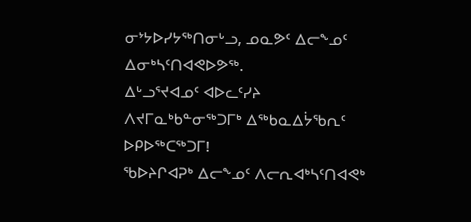ᓂᔾᔭᐅᓯᔭᖅᑎᓂᒡᓗ, ᓄᓇᕗᑦ ᐃᓕᖕᓄᑦ ᐃᓂᒃᓴᑦᑎᐊᕙᐅᕗᖅ.
ᐃᒡᓗᕐᔪᐊᓄᑦ ᐊᐅᓚᑦᓯᔨ
ᐱᔪᒥᓇᒃᑲᓐᓂᖅᑐᒥᒃ ᐃᖅᑲᓇᐃᔮᖃᕆᑦ ᐅᑭᐅᖅᑕᖅᑐᒥ!
ᖃᐅᔨᒋᐊᕈᒃ ᐃᓕᖕᓄᑦ ᐱᓕᕆᐊᒃᓴᑦᑎᐊᕙᒃ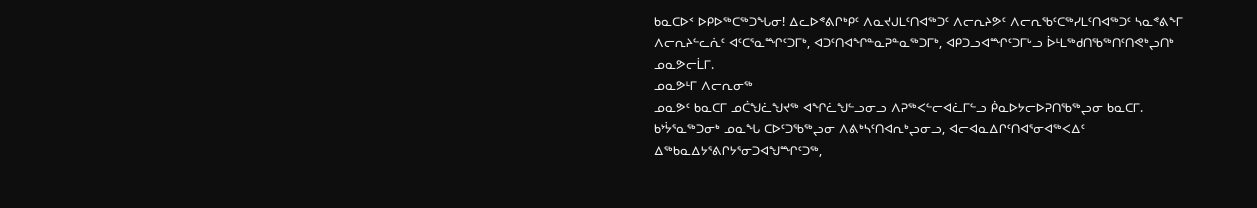ᑲᓇᑕᐅᑉ ᐅᑭᐅᖅᑕᖅᑐᖓᓂ! ᐃᓚᐅᕝᕕᒋᒃᑭᑦ ᐱᓇᔪᒍᒪᑦᑎᐊᖅᑐᑦ ᐱᓕᕆᔨᕗᑦ ᐱᓕᕆᖃᑦᑕᖅᓯᒪᑦᑎᐊᖅᑐᑦ ᓴᓇᕝᕕᖕᒥ ᐱᓕᕆᔨᓪᓚᕇᑦ ᐊᑦᑕᕐᓇᙱᑦᑐᒥᒃ, ᐊᑐᑦᑎᐊᖏᓐᓇᕈᓐᓇᖅᑐᒥᒃ, ᐊᑭᑐᓗᐊᙱᑦᑐᒥᒡᓗ ᐆᒻᒪᖅᑯᑎᖃᖅᑎᑦᑎᕙᒃᖢᑎᒃ ᓄᓇᕗᓕᒫᒥ.
ᓄᓇᕗᒻᒥ ᐱᓕᕆᓂᖅ
ᓄᓇᕗᑦ ᑲᓇᑕᒥ ᓄᑖᖑᓛᖑᔪᖅ ᐊᖏᓛᖑᓪᓗᓂᓗ ᐱᕈᖅᐸᓪᓕᐊᓛᒥᓪᓗ ᑮᓇᐅᔭᓕᐅᕈᑎᖃᖅᖢᓂ ᑲᓇᑕᒥ. ᑲᔾᔮᕐᓇᖅᑐᓂᒃ ᓄᓇᖓ ᑕᐅᑦᑐᖃᖅᖢᓂ ᐱᕕᒃᓴᑦᑎᐊᕆᒃᖢᓂᓗ, ᐊᓕᐊᓇᐃᒋᑦᑎᐊᕐᓂᐊᖅᐸᐃᑦ ᐃᖅᑲᓇᐃᔭᕐᕕᒋᔭᕐᓂᑐᐊᖑᙱᑦᑐᖅ,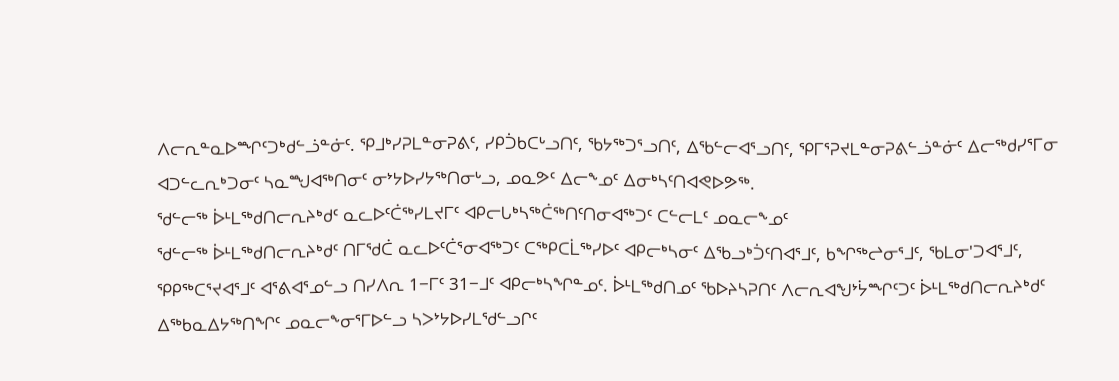ᐱᓕᕆᓐᓇᐅᙱᑦᑐᒃᑯᓪᓘᓐᓃᑦ. ᕿᒧᒃᓯᕈᒪᓐᓂᕈᕕᑦ, ᓯᑭᑑᑲᑕᒡᓗᑎᑦ, ᖃᔭᖅᑐᕐᓗᑎᑦ, ᐃᖃᓪᓕᐊᕐᓗᑎᑦ, ᕿᒥᕐᕈᔪᒪᓐᓂᕈᕕᓪᓘᓐᓃᑦ ᐃᓕᖅᑯᓯᕐᒥᓂ ᐊᑐᓪᓚᕆᒃᑐᓂᑦ ᓴᓇᙳᐊᖅᑎᓂᑦ ᓂᔾᔭᐅᓯᔭᖅᑎᓂᒡᓗ, ᓄᓇᕗᑦ ᐃᓕᖕᓄᑦ ᐃᓂᒃᓴᑦᑎᐊᕙᐅᕗᖅ.
ᖁᓪᓕᖅ ᐆᒻᒪᖅᑯᑎᓕᕆᔨᒃᑯᑦ ᓇᓚᐅᑦᑖᖅᓯᒪᔪᒥᑦ ᐊᑭᓕᒐᒃᓴᖅᑖᖅᑎᑦᑎᓂᐊᖅᑐᑦ ᑕᓪᓕᒪᑦ ᓄᓇᓕᖕᓄᑦ
ᖁᓪᓕᖅ ᐆᒻᒪᖅᑯᑎᓕᕆᔨᒃᑯᑦ ᑎᒥᖁᑖ ᓇᓚᐅᑦᑖᕐᓂᐊᖅᑐᑦ ᑕᖅᑭᑕᒫᖅᓯᐅᑦ ᐊᑭᓕᒃᓴᓂᑦ ᐃᖃᓗᒃᑑᑦᑎᐊᕐᒧᑦ, ᑲᖏᖅᖠᓂᕐᒧᑦ, ᖃᒪᓂ'ᑐᐊᕐᒧᑦ, ᕿᑭᖅᑕᕐᔪᐊᕐᒧᑦ ᐊᕐᕕᐊᕐᓄᓪᓗ ᑎᓯᐱᕆ 1−ᒥᑦ 31−ᒧᑦ ᐊᑭᓕᒃᓴᖏᓐᓄᑦ. ᐆᒻᒪᖅᑯᑎᓄᑦ ᖃᐅᔨᓴᕈᑎᑦ ᐱᓕᕆᐊᖑᔾᔮᙱᑦᑐᑦ ᐆᒻᒪᖅᑯᑎᓕᕆᔨᒃᑯᑦ ᐃᖅᑲᓇᐃᔭᖅᑎᖏᑦ ᓄᓇᓕᖕᓂᕐᒥᐅᓪᓗ ᓴᐳᔾᔭᐅᓯᒪᖁᓪᓗᒋᑦ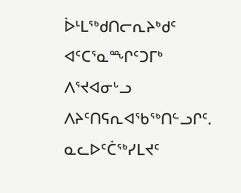ᐆᒻᒪᖅᑯᑎᓕᕆᔨᒃᑯᑦ ᐊᑦᑕᕐᓇᙱᑦᑐᒥᒃ ᐱᕐᔪᐊᓂᒡᓗ ᐱᔨᑦᑎᕋᕆᐊᖃᖅᑎᓪᓗᒋᑦ.
ᓇᓚᐅᑦᑖᖅᓯᒪᔪᑦ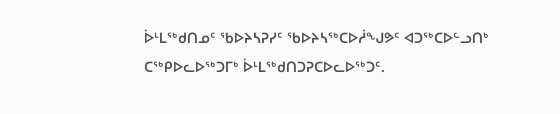ᐆᒻᒪᖅᑯᑎᓄᑦ ᖃᐅᔨᓴᕈᓯᑦ ᖃᐅᔨᓴᖅᑕᐅᓲᖑᕗᑦ ᐊᑐᖅᑕᐅᓪᓗᑎᒃ ᑕᖅᑭᐅᓚᐅᖅᑐᒥᒃ ᐆᒻᒪᖅᑯᑎᑐᕈᑕᐅᓚᐅᖅᑐᑦ.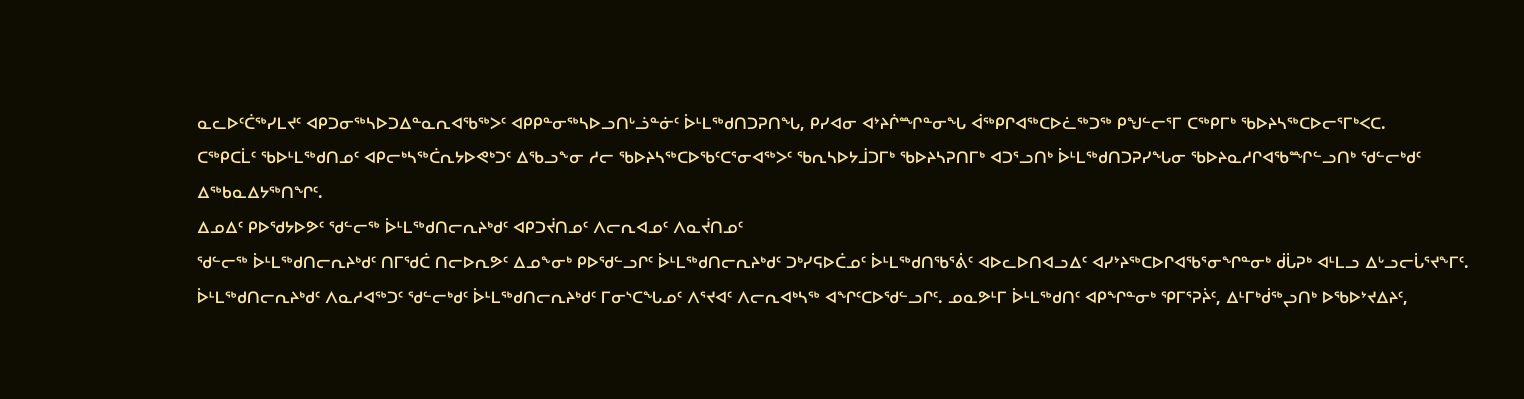ᓇᓚᐅᑦᑖᖅᓯᒪᔪᑦ ᐊᑭᑐᓂᖅᓴᐅᑐᐃᓐᓇᕆᐊᖃᖅᐳᑦ ᐊᑭᑭᓐᓂᖅᓴᐅᓗᑎᒡᓘᓐᓃᑦ ᐆᒻᒪᖅᑯᑎᑐᕈᑎᖓ, ᑭᓯᐊᓂ ᐊᔾᔨᒌᙱᓐᓂᖓ ᐋᖅᑭᒋᐊᖅᑕᐅᓛᖅᑐᖅ ᑭᖑᓪᓕᕐᒥ ᑕᖅᑭᒥᒃ ᖃᐅᔨᓴᖅᑕᐅᓕᕐᒥᒃᐸᑕ.
ᑕᖅᑭᑕᒫᑦ ᖃᐅᒻᒪᖅᑯᑎᓄᑦ ᐊᑭᓕᒃᓴᖅᑖᕆᔭᐅᕙᒃᑐᑦ ᐃᖃᓗᖕᓂ ᓱᓕ ᖃᐅᔨᓴᖅᑕᐅᖃᑦᑕᕐᓂᐊᖅᐳᑦ ᖃᕆᓴᐅᔭᒨᑐᒥᒃ ᖃᐅᔨᓴᕈᑎᒥᒃ ᐊᑐᕐᓗᑎᒃ ᐆᒻᒪᖅᑯᑎᑐᕈᓯᖓᓂ ᖃᐅᔨᓇᓱᒋᐊᖃᙱᓪᓗᑎᒃ ᖁᓪᓕᒃᑯᑦ ᐃᖅᑲᓇᐃᔭᖅᑎᖏᑦ.
ᐃᓄᐃᑦ ᑭᐅᖁᔭᐅᕗᑦ ᖁᓪᓕᖅ ᐆᒻᒪᖅᑯᑎᓕᕆᔨᒃᑯᑦ ᐊᑭᑐᔫᑎᓄᑦ ᐱᓕᕆᐊᓄᑦ ᐱᓇᔫᑎᓄᑦ
ᖁᓪᓕᖅ ᐆᒻᒪᖅᑯᑎᓕᕆᔨᒃᑯᑦ ᑎᒥᖁᑖ ᑎᓕᐅᕆᕗᑦ ᐃᓄᖕᓂᒃ ᑭᐅᖁᓪᓗᒋᑦ ᐆᒻᒪᖅᑯᑎᓕᕆᔨᒃᑯᑦ ᑐᒃᓯᕋᐅᑖᓄᑦ ᐆᒻᒪᖅᑯᑎᖃᕐᕖᑦ ᐊᐅᓚᐅᑎᐊᓗᐃᑦ ᐊᓯᔾᔨᖅᑕᐅᒋᐊᖃᕐᓂᖏᓐᓂᒃ ᑰᒑᕈᒃ ᐊᒻᒪᓗ ᐃᒡᓗᓕᒑᕐᔪᖕᒥᑦ.
ᐆᒻᒪᖅᑯᑎᓕᕆᔨᒃᑯᑦ ᐱᓇᓱᐊᖅᑐᑦ ᖁᓪᓕᒃᑯᑦ ᐆᒻᒪᖅᑯᑎᓕᕆᔨᒃᑯᑦ ᒥᓂᔅᑕᖓᓄᑦ ᐱᕐᔪᐊᑦ ᐱᓕᕆᐊᒃᓴᖅ ᐊᖏᑦᑕᐅᖁᓪᓗᒋᑦ. ᓄᓇᕗᒻᒥ ᐆᒻᒪᖅᑯᑎᑦ ᐊᑭᖏᓐᓂᒃ ᕿᒥᕐᕈᔩᑦ, ᐃᒻᒥᒃᑰᖅᖢᑎᒃ ᐅᖃᐅᔾᔪᐃᔨᑦ,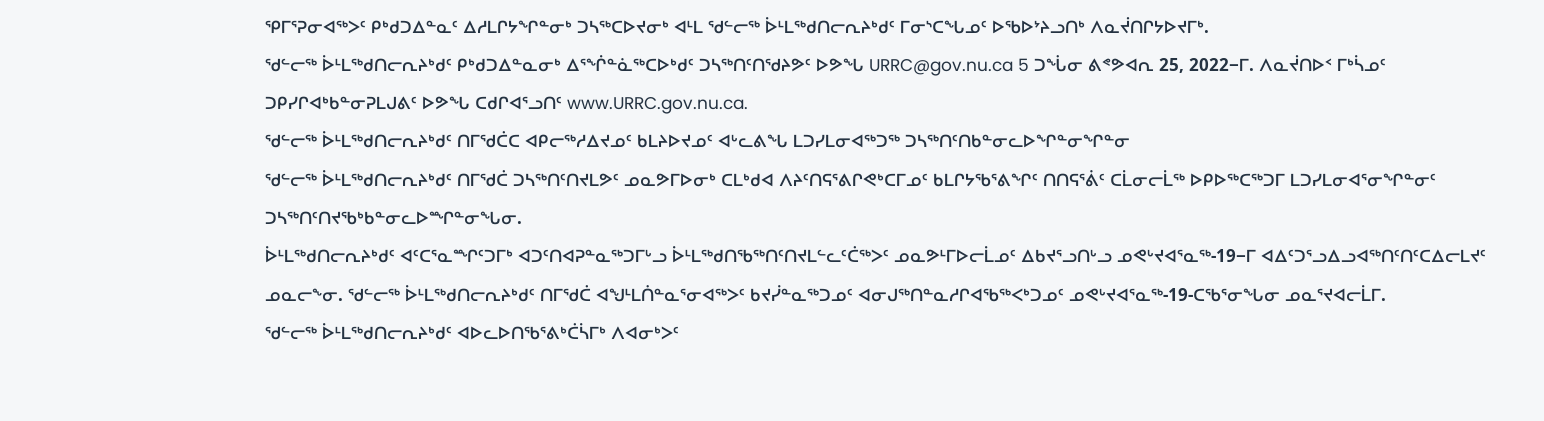ᕿᒥᕐᕈᓂᐊᖅᐳᑦ ᑭᒃᑯᑐᐃᓐᓇᑦ ᐃᓱᒪᒋᔭᖏᓐᓂᒃ ᑐᓴᖅᑕᐅᔪᓂᒃ ᐊᒻᒪ ᖁᓪᓕᖅ ᐆᒻᒪᖅᑯᑎᓕᕆᔨᒃᑯᑦ ᒥᓂᔅᑕᖓᓄᑦ ᐅᖃᐅᔾᔨᓗᑎᒃ ᐱᓇᔫᑎᒋᔭᐅᔪᒥᒃ.
ᖁᓪᓕᖅ ᐆᒻᒪᖅᑯᑎᓕᕆᔨᒃᑯᑦ ᑭᒃᑯᑐᐃᓐᓇᓂᒃ ᐃᕐᖐᓐᓈᖅᑕᐅᒃᑯᑦ ᑐᓴᖅᑎᑦᑎᖁᔨᕗᑦ ᐅᕗᖓ URRC@gov.nu.ca 5 ᑐᖔᓂ ᕕᕝᕗᐊᕆ 25, 2022−ᒥ. ᐱᓇᔫᑎᐅᑉ ᒥᒃᓵᓄᑦ ᑐᑭᓯᒋᐊᒃᑲᓐᓂᕈᒪᒍᕕᑦ ᐅᕗᖓ ᑕᑯᒋᐊᕐᓗᑎᑦ www.URRC.gov.nu.ca.
ᖁᓪᓕᖅ ᐆᒻᒪᖅᑯᑎᓕᕆᔨᒃᑯᑦ ᑎᒥᖁᑖᑕ ᐊᑭᓕᖅᓱᐃᔪᓄᑦ ᑲᒪᔨᐅᔪᓄᑦ ᐊᒡᓚᕕᖓ ᒪᑐᓯᒪᓂᐊᖅᑐᖅ ᑐᓴᖅᑎᑦᑎᑲᓐᓂᓚᐅᖏᓐᓂᖏᓐᓂ
ᖁᓪᓕᖅ ᐆᒻᒪᖅᑯᑎᓕᕆᔨᒃᑯᑦ ᑎᒥᖁᑖ ᑐᓴᖅᑎᑦᑎᔪᒪᕗᑦ ᓄᓇᕗᒥᐅᓂᒃ ᑕᒪᒃᑯᐊ ᐱᔨᑦᑎᕋᕐᕕᒋᕙᒃᑕᒥᓄᑦ ᑲᒪᒋᔭᖃᕐᕕᖏᑦ ᑎᑎᕋᕐᕖᑦ ᑕᒫᓂᓕᒫᖅ ᐅᑭᐅᖅᑕᖅᑐᒥ ᒪᑐᓯᒪᓂᐊᕐᓂᖏᓐᓂᑦ ᑐᓴᖅᑎᑦᑎᔪᖃᒃᑲᓐᓂᓚᐅᙱᓐᓂᖓᓂ.
ᐆᒻᒪᖅᑯᑎᓕᕆᔨᒃᑯᑦ ᐊᑦᑕᕐᓇᙱᑦᑐᒥᒃ ᐊᑐᑦᑎᐊᕈᓐᓇᖅᑐᒥᒡᓗ ᐆᒻᒪᖅᑯᑎᖃᖅᑎᑦᑎᔪᒪᓪᓚᑦᑖᖅᐳᑦ ᓄᓇᕗᒻᒥᐅᓕᒫᓄᑦ ᐃᑲᔪᕐᓗᑎᒡᓗ ᓄᕙᒡᔪᐊᕐᓇᖅ-19−ᒥ ᐊᐃᑦᑐᕐᓗᐃᓗᐊᖅᑎᑦᑎᑦᑕᐃᓕᒪᔪᑦ ᓄᓇᓕᖕᓂ. ᖁᓪᓕᖅ ᐆᒻᒪᖅᑯᑎᓕᕆᔨᒃᑯᑦ ᑎᒥᖁᑖ ᐊᖑᒻᒪᑏᓐᓇᕐᓂᐊᖅᐳᑦ ᑲᔪᓰᓐᓇᖅᑐᓄᑦ ᐊᓂᒍᖅᑎᓐᓇᓱᒋᐊᖃᖅᐸᒃᑐᓄᑦ ᓄᕙᒡᔪᐊᕐᓇᖅ-19-ᑕᖃᕐᓂᖓᓂ ᓄᓇᕐᔪᐊᓕᒫᒥ.
ᖁᓪᓕᖅ ᐆᒻᒪᖅᑯᑎᓕᕆᔨᒃᑯᑦ ᐊᐅᓚᐅᑎᖃᕐᕕᒃᑖᓵᒥᒃ ᐱᐊᓂᒃᐳᑦ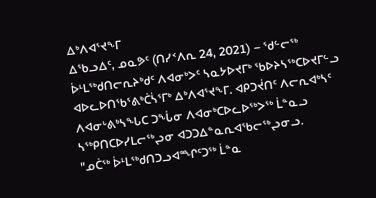ᐃᒃᐱᐊᕐᔪᖕᒥ
ᐃᖃᓗᐃᑦ, ᓄᓇᕗᑦ (ᑎᓯᑉᐱᕆ 24, 2021) – ᖁᓪᓕᖅ ᐆᒻᒪᖅᑯᑎᓕᕆᔨᒃᑯᑦ ᐱᐊᓂᒃᐳᑦ ᓴᓇᔭᐅᔪᒥᒃ ᖃᐅᔨᓴᖅᑕᐅᔪᒥᓪᓗ ᐊᐅᓚᐅᑎᖃᕐᕕᒃᑖᓵᕐᒥᒃ ᐃᒃᐱᐊᕐᔪᖕᒥ. ᐊᑭᑐᔫᑎᑦ ᐱᓕᕆᐊᒃᓴᑦ ᐱᐊᓂᒡᕕᒃᓴᖓᑕ ᑐᖔᓂ ᐱᐊᓂᒃᑕᐅᓚᐅᖅᐳᖅ ᒫᓐᓇᓗ ᓴᖅᑭᑎᑕᐅᓯᒪᓕᖅᖢᓂ ᐊᑐᑐᐃᓐᓇᕆᐊᖃᓕᖅᖢᓂᓗ.
"ᓄᑖᖅ ᐆᒻᒪᖅᑯᑎᑐᓗᐊᙱᑦᑐᖅ ᒫᓐᓇ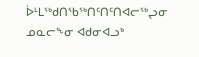ᐆᒻᒪᖅᑯᑎᖃᖅᑎᑦᑎᑦᑎᐊᓕᖅᖢᓂ ᓄᓇᓕᖕᓂ ᐊᑯᓂᐊᓗᒃ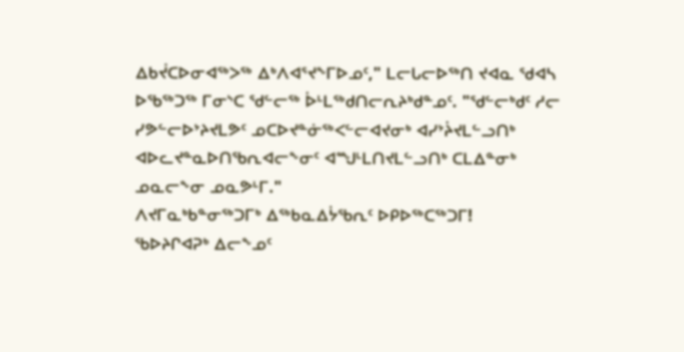ᐃᑲᔫᑕᐅᓂᐊᖅᐳᖅ ᐃᒃᐱᐊᕐᔪᖕᒥᐅᓄᑦ," ᒪᓕᒐᓕᐅᖅᑎ ᔪᐊᓇ ᖁᐊᓴ ᐅᖃᖅᑐᖅ ᒥᓂᔅᑕ ᖁᓪᓕᖅ ᐆᒻᒪᖅᑯᑎᓕᕆᔨᒃᑯᓐᓄᑦ. "ᖁᓪᓕᒃᑯᑦ ᓱᓕ ᓯᕗᓪᓕᐅᔾᔨᔪᒪᕗᑦ ᓄᑕᐅᔪᓐᓃᖅᐸᓪᓕᐊᔪᓂᒃ ᐊᓯᔾᔩᔪᒪᓪᓗᑎᒃ ᐊᐅᓚᔪᓐᓇᐅᑎᖃᕆᐊᓕᖕᓂᑦ ᐊᙳᒻᒪᑎᔪᒪᓪᓗᑎᒃ ᑕᒪᐃᓐᓂᒃ ᓄᓇᓕᖕᓂ ᓄᓇᕗᒻᒥ."
ᐱᔪᒥᓇᒃᑲᓐᓂᖅᑐᒥᒃ ᐃᖅᑲᓇᐃᔮᖃᕆᑦ ᐅᑭᐅᖅᑕᖅᑐᒥ!
ᖃᐅᔨᒋᐊᕈᒃ ᐃᓕᖕᓄᑦ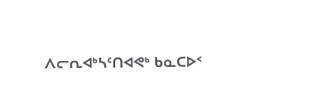ᐱᓕᕆᐊᒃᓴᑦᑎᐊᕙᒃ ᑲᓇᑕᐅᑉ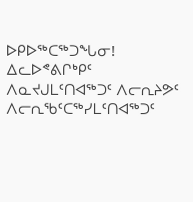ᐅᑭᐅᖅᑕᖅᑐᖓᓂ! ᐃᓚᐅᕝᕕᒋᒃᑭᑦ ᐱᓇᔪᒍᒪᑦᑎᐊᖅᑐᑦ ᐱᓕᕆᔨᕗᑦ ᐱᓕᕆᖃᑦᑕᖅᓯᒪᑦᑎᐊᖅᑐᑦ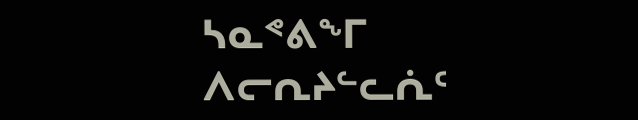ᓴᓇᕝᕕᖕᒥ ᐱᓕᕆᔨᓪᓚᕇᑦ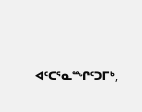ᐊᑦᑕᕐᓇᙱᑦᑐᒥᒃ,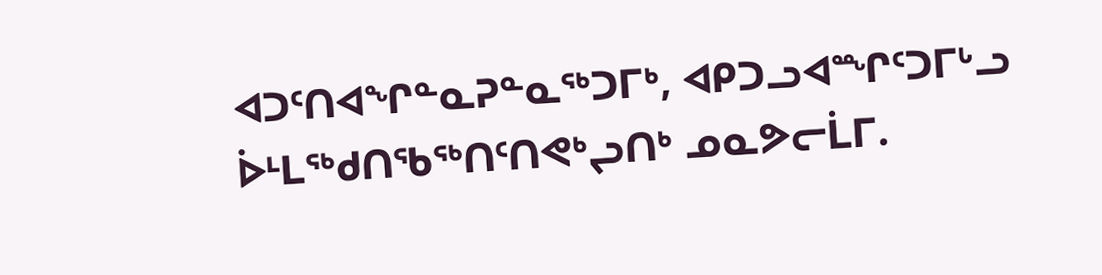ᐊᑐᑦᑎᐊᖏᓐᓇᕈᓐᓇᖅᑐᒥᒃ, ᐊᑭᑐᓗᐊᙱᑦᑐᒥᒡᓗ ᐆᒻᒪᖅᑯᑎᖃᖅᑎᑦᑎᕙᒃᖢᑎᒃ ᓄᓇᕗᓕᒫᒥ.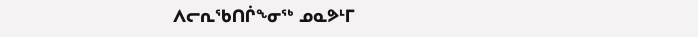ᐱᓕᕆᖃᑎᒌᖕᓂᖅ ᓄᓇᕗᒻᒥ